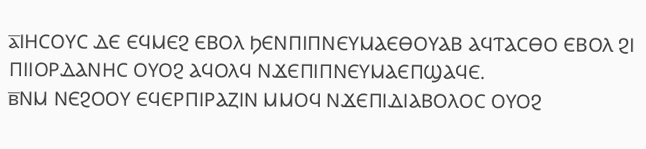ⲁ̅ⲒⲎⲤⲞⲨⲤ ⲆⲈ ⲈϤⲘⲈϨ ⲈⲂⲞⲖ ϦⲈⲚⲠⲒⲠⲚⲈⲨⲘⲀⲈⲐⲞⲨⲀⲂ ⲀϤⲦⲀⲤⲐⲞ ⲈⲂⲞⲖ ϨⲒ ⲠⲒⲒⲞⲢⲆⲀⲚⲎⲤ ⲞⲨⲞϨ ⲀϤⲞⲖϤ ⲚϪⲈⲠⲒⲠⲚⲈⲨⲘⲀⲈⲠϢⲀϤⲈ.
ⲃ̅ⲚⲘ ⲚⲈϨⲞⲞⲨ ⲈϤⲈⲢⲠⲒⲢⲀⲌⲒⲚ ⲘⲘⲞϤ ⲚϪⲈⲠⲒⲆⲒⲀⲂⲞⲖⲞⲤ ⲞⲨⲞϨ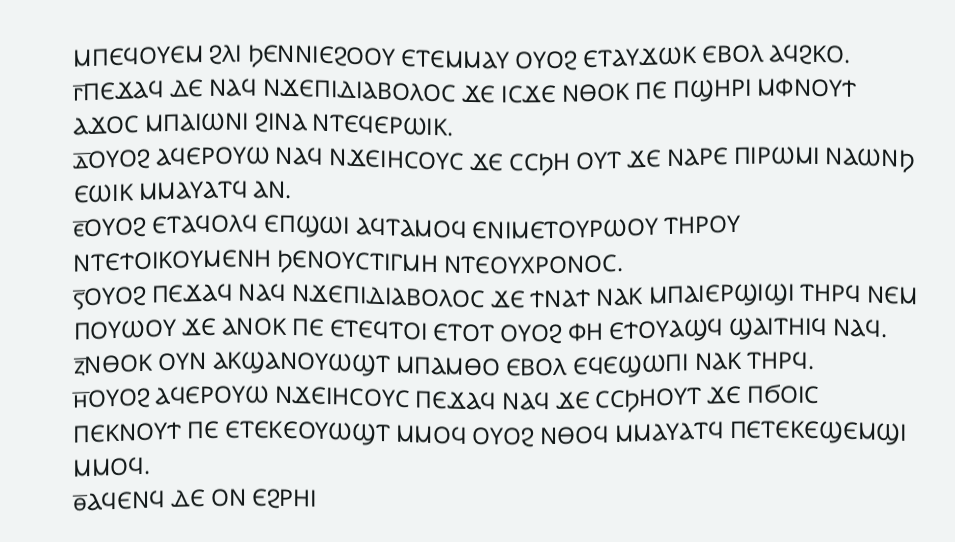ⲘⲠⲈϤⲞⲨⲈⲘ ϨⲖⲒ ϦⲈⲚⲚⲒⲈϨⲞⲞⲨ ⲈⲦⲈⲘⲘⲀⲨ ⲞⲨⲞϨ ⲈⲦⲀⲨϪⲰⲔ ⲈⲂⲞⲖ ⲀϤϨⲔⲞ.
ⲅ̅ⲠⲈϪⲀϤ ⲆⲈ ⲚⲀϤ ⲚϪⲈⲠⲒⲆⲒⲀⲂⲞⲖⲞⲤ ϪⲈ ⲒⲤϪⲈ ⲚⲐⲞⲔ ⲠⲈ ⲠϢⲎⲢⲒ ⲘⲪⲚⲞⲨϮ ⲀϪⲞⲤ ⲘⲠⲀⲒⲰⲚⲒ ϨⲒⲚⲀ ⲚⲦⲈϤⲈⲢⲰⲒⲔ.
ⲇ̅ⲞⲨⲞϨ ⲀϤⲈⲢⲞⲨⲰ ⲚⲀϤ ⲚϪⲈⲒⲎⲤⲞⲨⲤ ϪⲈ ⲤⲤϦⲎ ⲞⲨⲦ ϪⲈ ⲚⲀⲢⲈ ⲠⲒⲢⲰⲘⲒ ⲚⲀⲰⲚϦ ⲈⲰⲒⲔ ⲘⲘⲀⲨⲀⲦϤ ⲀⲚ.
ⲉ̅ⲞⲨⲞϨ ⲈⲦⲀϤⲞⲖϤ ⲈⲠϢⲰⲒ ⲀϤⲦⲀⲘⲞϤ ⲈⲚⲒⲘⲈⲦⲞⲨⲢⲰⲞⲨ ⲦⲎⲢⲞⲨ ⲚⲦⲈϮⲞⲒⲔⲞⲨⲘⲈⲚⲎ ϦⲈⲚⲞⲨⲤⲦⲒⲄⲘⲎ ⲚⲦⲈⲞⲨⲬⲢⲞⲚⲞⲤ.
ⲋ̅ⲞⲨⲞϨ ⲠⲈϪⲀϤ ⲚⲀϤ ⲚϪⲈⲠⲒⲆⲒⲀⲂⲞⲖⲞⲤ ϪⲈ ϮⲚⲀϮ ⲚⲀⲔ ⲘⲠⲀⲒⲈⲢϢⲒϢⲒ ⲦⲎⲢϤ ⲚⲈⲘ ⲠⲞⲨⲰⲞⲨ ϪⲈ ⲀⲚⲞⲔ ⲠⲈ ⲈⲦⲈϤⲦⲞⲒ ⲈⲦⲞⲦ ⲞⲨⲞϨ ⲪⲎ ⲈϮⲞⲨⲀϢϤ ϢⲀⲒⲦⲎⲒϤ ⲚⲀϤ.
ⲍ̅ⲚⲐⲞⲔ ⲞⲨⲚ ⲀⲔϢⲀⲚⲞⲨⲰϢⲦ ⲘⲠⲀⲘⲐⲞ ⲈⲂⲞⲖ ⲈϤⲈϢⲰⲠⲒ ⲚⲀⲔ ⲦⲎⲢϤ.
ⲏ̅ⲞⲨⲞϨ ⲀϤⲈⲢⲞⲨⲰ ⲚϪⲈⲒⲎⲤⲞⲨⲤ ⲠⲈϪⲀϤ ⲚⲀϤ ϪⲈ ⲤⲤϦⲎⲞⲨⲦ ϪⲈ ⲠϬⲞⲒⲤ ⲠⲈⲔⲚⲞⲨϮ ⲠⲈ ⲈⲦⲈⲔⲈⲞⲨⲰϢⲦ ⲘⲘⲞϤ ⲞⲨⲞϨ ⲚⲐⲞϤ ⲘⲘⲀⲨⲀⲦϤ ⲠⲈⲦⲈⲔⲈϢⲈⲘϢⲒ ⲘⲘⲞϤ.
ⲑ̅ⲀϤⲈⲚϤ ⲆⲈ ⲞⲚ ⲈϨⲢⲎⲒ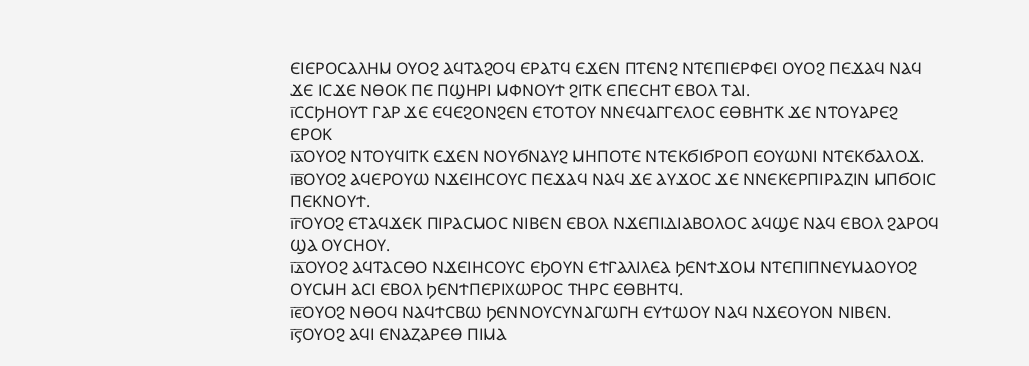ⲈⲒⲈⲢⲞⲤⲀⲖⲎⲘ ⲞⲨⲞϨ ⲀϤⲦⲀϨⲞϤ ⲈⲢⲀⲦϤ ⲈϪⲈⲚ ⲠⲦⲈⲚϨ ⲚⲦⲈⲠⲒⲈⲢⲪⲈⲒ ⲞⲨⲞϨ ⲠⲈϪⲀϤ ⲚⲀϤ ϪⲈ ⲒⲤϪⲈ ⲚⲐⲞⲔ ⲠⲈ ⲠϢⲎⲢⲒ ⲘⲪⲚⲞⲨϮ ϨⲒⲦⲔ ⲈⲠⲈⲤⲎⲦ ⲈⲂⲞⲖ ⲦⲀⲒ.
ⲓ̅ⲤⲤϦⲎⲞⲨⲦ ⲄⲀⲢ ϪⲈ ⲈϤⲈϨⲞⲚϨⲈⲚ ⲈⲦⲞⲦⲞⲨ ⲚⲚⲈϤⲀⲄⲄⲈⲖⲞⲤ ⲈⲐⲂⲎⲦⲔ ϪⲈ ⲚⲦⲞⲨⲀⲢⲈϨ ⲈⲢⲞⲔ
ⲓ̅ⲁ̅ⲞⲨⲞϨ ⲚⲦⲞⲨϤⲒⲦⲔ ⲈϪⲈⲚ ⲚⲞⲨϬⲚⲀⲨϨ ⲘⲎⲠⲞⲦⲈ ⲚⲦⲈⲔϬⲒϬⲢⲞⲠ ⲈⲞⲨⲰⲚⲒ ⲚⲦⲈⲔϬⲀⲖⲞϪ.
ⲓ̅ⲃ̅ⲞⲨⲞϨ ⲀϤⲈⲢⲞⲨⲰ ⲚϪⲈⲒⲎⲤⲞⲨⲤ ⲠⲈϪⲀϤ ⲚⲀϤ ϪⲈ ⲀⲨϪⲞⲤ ϪⲈ ⲚⲚⲈⲔⲈⲢⲠⲒⲢⲀⲌⲒⲚ ⲘⲠϬⲞⲒⲤ ⲠⲈⲔⲚⲞⲨϮ.
ⲓ̅ⲅ̅ⲞⲨⲞϨ ⲈⲦⲀϤϪⲈⲔ ⲠⲒⲢⲀⲤⲘⲞⲤ ⲚⲒⲂⲈⲚ ⲈⲂⲞⲖ ⲚϪⲈⲠⲒⲆⲒⲀⲂⲞⲖⲞⲤ ⲀϤϢⲈ ⲚⲀϤ ⲈⲂⲞⲖ ϨⲀⲢⲞϤ ϢⲀ ⲞⲨⲤⲎⲞⲨ.
ⲓ̅ⲇ̅ⲞⲨⲞϨ ⲀϤⲦⲀⲤⲐⲞ ⲚϪⲈⲒⲎⲤⲞⲨⲤ ⲈϦⲞⲨⲚ ⲈϮⲄⲀⲖⲒⲖⲈⲀ ϦⲈⲚϮϪⲞⲘ ⲚⲦⲈⲠⲒⲠⲚⲈⲨⲘⲀⲞⲨⲞϨ ⲞⲨⲤⲘⲎ ⲀⲤⲒ ⲈⲂⲞⲖ ϦⲈⲚϮⲠⲈⲢⲒⲬⲰⲢⲞⲤ ⲦⲎⲢⲤ ⲈⲐⲂⲎⲦϤ.
ⲓ̅ⲉ̅ⲞⲨⲞϨ ⲚⲐⲞϤ ⲚⲀϤϮⲤⲂⲰ ϦⲈⲚⲚⲞⲨⲤⲨⲚⲀⲄⲰⲄⲎ ⲈⲨϮⲰⲞⲨ ⲚⲀϤ ⲚϪⲈⲞⲨⲞⲚ ⲚⲒⲂⲈⲚ.
ⲓ̅ⲋ̅ⲞⲨⲞϨ ⲀϤⲒ ⲈⲚⲀⲌⲀⲢⲈⲐ ⲠⲒⲘⲀ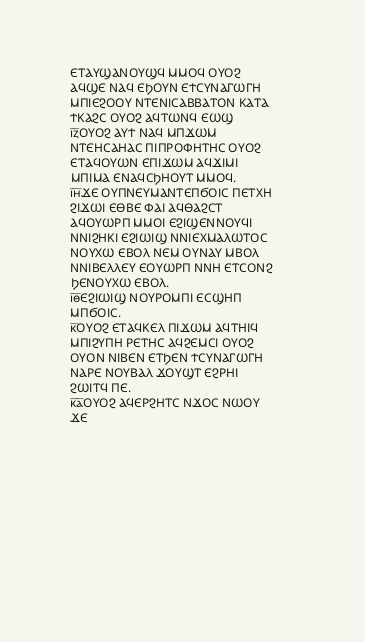ⲈⲦⲀⲨϢⲀⲚⲞⲨϢϤ ⲘⲘⲞϤ ⲞⲨⲞϨ ⲀϤϢⲈ ⲚⲀϤ ⲈϦⲞⲨⲚ ⲈϮⲤⲨⲚⲀⲄⲰⲄⲎ ⲘⲠⲒⲈϨⲞⲞⲨ ⲚⲦⲈⲚⲒⲤⲀⲂⲂⲀⲦⲞⲚ ⲔⲀⲦⲀ ϮⲔⲀϨⲤ ⲞⲨⲞϨ ⲀϤⲦⲰⲚϤ ⲈⲰϢ
ⲓ̅ⲍ̅ⲞⲨⲞϨ ⲀⲨϮ ⲚⲀϤ ⲘⲠϪⲰⲘ ⲚⲦⲈⲎⲤⲀⲎⲀⲤ ⲠⲒⲠⲢⲞⲪⲎⲦⲎⲤ ⲞⲨⲞϨ ⲈⲦⲀϤⲞⲨⲰⲚ ⲈⲠⲒϪⲰⲘ ⲀϤϪⲒⲘⲒ ⲘⲠⲒⲘⲀ ⲈⲚⲀϤⲤϦⲎⲞⲨⲦ ⲘⲘⲞϤ.
ⲓ̅ⲏ̅ϪⲈ ⲞⲨⲠⲚⲈⲨⲘⲀⲚⲦⲈⲠϬⲞⲒⲤ ⲠⲈⲦⲬⲎ ϨⲒϪⲰⲒ ⲈⲐⲂⲈ ⲪⲀⲒ ⲀϤⲐⲀϨⲤⲦ ⲀϤⲞⲨⲰⲢⲠ ⲘⲘⲞⲒ ⲈϨⲒϢⲈⲚⲚⲞⲨϤⲒ ⲚⲚⲒϨⲎⲔⲒ ⲈϨⲒⲰⲒϢ ⲚⲚⲒⲈⲬⲘⲀⲖⲰⲦⲞⲤ ⲚⲞⲨⲬⲰ ⲈⲂⲞⲖ ⲚⲈⲘ ⲞⲨⲚⲀⲨ ⲘⲂⲞⲖ ⲚⲚⲒⲂⲈⲖⲖⲈⲨ ⲈⲞⲨⲰⲢⲠ ⲚⲚⲎ ⲈⲦⲤⲞⲚϨ ϦⲈⲚⲞⲨⲬⲰ ⲈⲂⲞⲖ.
ⲓ̅ⲑ̅ⲈϨⲒⲰⲒϢ ⲚⲞⲨⲢⲞⲘⲠⲒ ⲈⲤϢⲎⲠ ⲘⲠϬⲞⲒⲤ.
ⲕ̅ⲞⲨⲞϨ ⲈⲦⲀϤⲔⲈⲖ ⲠⲒϪⲰⲘ ⲀϤⲦⲎⲒϤ ⲘⲠⲒϨⲨⲠⲎ ⲢⲈⲦⲎⲤ ⲀϤϨⲈⲘⲤⲒ ⲞⲨⲞϨ ⲞⲨⲞⲚ ⲚⲒⲂⲈⲚ ⲈⲦϦⲈⲚ ϮⲤⲨⲚⲀⲄⲰⲄⲎ ⲚⲀⲢⲈ ⲚⲞⲨⲂⲀⲖ ϪⲞⲨϢⲦ ⲈϨⲢⲎⲒ ϨⲰⲒⲦϤ ⲠⲈ.
ⲕ̅ⲁ̅ⲞⲨⲞϨ ⲀϤⲈⲢϨⲎⲦⲤ ⲚϪⲞⲤ ⲚⲰⲞⲨ ϪⲈ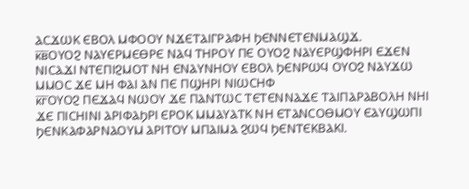ⲀⲤϪⲰⲔ ⲈⲂⲞⲖ ⲘⲪⲞⲞⲨ ⲚϪⲈⲦⲀⲒⲄⲢⲀⲪⲎ ϦⲈⲚⲚⲈⲦⲈⲚⲘⲀϢϪ.
ⲕ̅ⲃ̅ⲞⲨⲞϨ ⲚⲀⲨⲈⲢⲘⲈⲐⲢⲈ ⲚⲀϤ ⲦⲎⲢⲞⲨ ⲠⲈ ⲞⲨⲞϨ ⲚⲀⲨⲈⲢϢⲪⲎⲢⲒ ⲈϪⲈⲚ ⲚⲒⲤⲀϪⲒ ⲚⲦⲈⲠⲒϨⲘⲞⲦ ⲚⲎ ⲈⲚⲀⲨⲚⲎⲞⲨ ⲈⲂⲞⲖ ϦⲈⲚⲢⲰϤ ⲞⲨⲞϨ ⲚⲀⲨϪⲰ ⲘⲘⲞⲤ ϪⲈ ⲘⲎ ⲪⲀⲒ ⲀⲚ ⲠⲈ ⲠϢⲎⲢⲒ ⲚⲒⲰⲤⲎⲪ
ⲕ̅ⲅ̅ⲞⲨⲞϨ ⲠⲈϪⲀϤ ⲚⲰⲞⲨ ϪⲈ ⲠⲀⲚⲦⲰⲤ ⲦⲈⲦⲈⲚⲚⲀϪⲈ ⲦⲀⲒⲠⲀⲢⲀⲂⲞⲖⲎ ⲚⲎⲒ ϪⲈ ⲠⲒⲤⲎⲒⲚⲒ ⲀⲢⲒⲪⲀϦⲢⲒ ⲈⲢⲞⲔ ⲘⲘⲀⲨⲀⲦⲔ ⲚⲎ ⲈⲦⲀⲚⲤⲞⲐⲘⲞⲨ ⲈⲀⲨϢⲰⲠⲒ ϦⲈⲚⲔⲀⲪⲀⲢⲚⲀⲞⲨⲘ ⲀⲢⲒⲦⲞⲨ ⲘⲠⲀⲒⲘⲀ ϨⲰϤ ϦⲈⲚⲦⲈⲔⲂⲀⲔⲒ.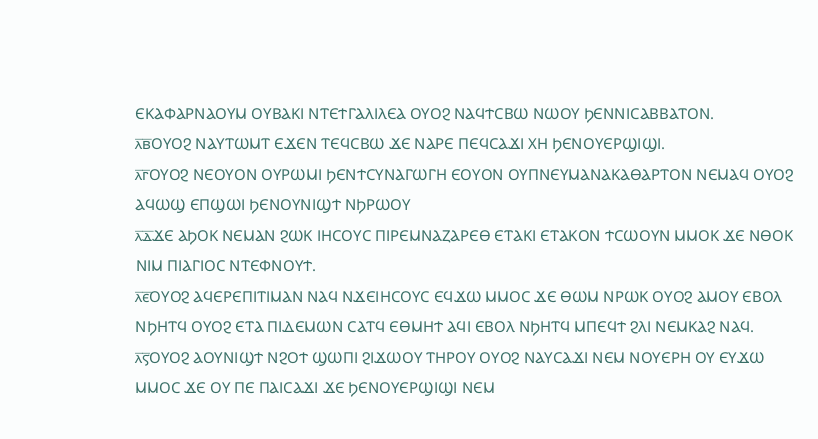ⲈⲔⲀⲪⲀⲢⲚⲀⲞⲨⲘ ⲞⲨⲂⲀⲔⲒ ⲚⲦⲈϮⲄⲀⲖⲒⲖⲈⲀ ⲞⲨⲞϨ ⲚⲀϤϮⲤⲂⲰ ⲚⲰⲞⲨ ϦⲈⲚⲚⲒⲤⲀⲂⲂⲀⲦⲞⲚ.
ⲗ̅ⲃ̅ⲞⲨⲞϨ ⲚⲀⲨⲦⲰⲘⲦ ⲈϪⲈⲚ ⲦⲈϤⲤⲂⲰ ϪⲈ ⲚⲀⲢⲈ ⲠⲈϤⲤⲀϪⲒ ⲬⲎ ϦⲈⲚⲞⲨⲈⲢϢⲒϢⲒ.
ⲗ̅ⲅ̅ⲞⲨⲞϨ ⲚⲈⲞⲨⲞⲚ ⲞⲨⲢⲰⲘⲒ ϦⲈⲚϮⲤⲨⲚⲀⲄⲰⲄⲎ ⲈⲞⲨⲞⲚ ⲞⲨⲠⲚⲈⲨⲘⲀⲚⲀⲔⲀⲐⲀⲢⲦⲞⲚ ⲚⲈⲘⲀϤ ⲞⲨⲞϨ ⲀϤⲰϢ ⲈⲠϢⲰⲒ ϦⲈⲚⲞⲨⲚⲒϢϮ ⲚϦⲢⲰⲞⲨ
ⲗ̅ⲇ̅ϪⲈ ⲀϦⲞⲔ ⲚⲈⲘⲀⲚ ϨⲰⲔ ⲒⲎⲤⲞⲨⲤ ⲠⲒⲢⲈⲘⲚⲀⲌⲀⲢⲈⲐ ⲈⲦⲀⲔⲒ ⲈⲦⲀⲔⲞⲚ ϮⲤⲰⲞⲨⲚ ⲘⲘⲞⲔ ϪⲈ ⲚⲐⲞⲔ ⲚⲒⲘ ⲠⲒⲀⲄⲒⲞⲤ ⲚⲦⲈⲪⲚⲞⲨϮ.
ⲗ̅ⲉ̅ⲞⲨⲞϨ ⲀϤⲈⲢⲈⲠⲒⲦⲒⲘⲀⲚ ⲚⲀϤ ⲚϪⲈⲒⲎⲤⲞⲨⲤ ⲈϤϪⲰ ⲘⲘⲞⲤ ϪⲈ ⲐⲰⲘ ⲚⲢⲰⲔ ⲞⲨⲞϨ ⲀⲘⲞⲨ ⲈⲂⲞⲖ ⲚϦⲎⲦϤ ⲞⲨⲞϨ ⲈⲦⲀ ⲠⲒⲆⲈⲘⲰⲚ ⲤⲀⲦϤ ⲈⲐⲘⲎϮ ⲀϤⲒ ⲈⲂⲞⲖ ⲚϦⲎⲦϤ ⲘⲠⲈϤϮ ϨⲖⲒ ⲚⲈⲘⲔⲀϨ ⲚⲀϤ.
ⲗ̅ⲋ̅ⲞⲨⲞϨ ⲀⲞⲨⲚⲒϢϮ ⲚϨⲞϮ ϢⲰⲠⲒ ϨⲒϪⲰⲞⲨ ⲦⲎⲢⲞⲨ ⲞⲨⲞϨ ⲚⲀⲨⲤⲀϪⲒ ⲚⲈⲘ ⲚⲞⲨⲈⲢⲎ ⲞⲨ ⲈⲨϪⲰ ⲘⲘⲞⲤ ϪⲈ ⲞⲨ ⲠⲈ ⲠⲀⲒⲤⲀϪⲒ ϪⲈ ϦⲈⲚⲞⲨⲈⲢϢⲒϢⲒ ⲚⲈⲘ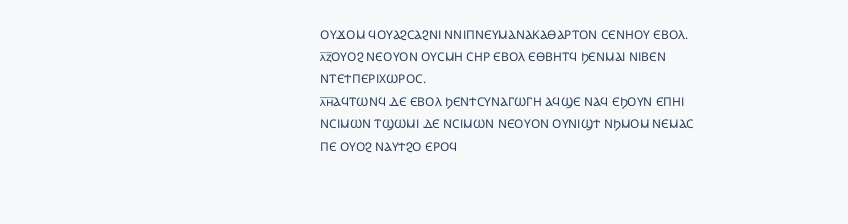ⲞⲨϪⲞⲘ ϤⲞⲨⲀϨⲤⲀϨⲚⲒ ⲚⲚⲒⲠⲚⲈⲨⲘⲀⲚⲀⲔⲀⲐⲀⲢⲦⲞⲚ ⲤⲈⲚⲎⲞⲨ ⲈⲂⲞⲖ.
ⲗ̅ⲍ̅ⲞⲨⲞϨ ⲚⲈⲞⲨⲞⲚ ⲞⲨⲤⲘⲎ ⲤⲎⲢ ⲈⲂⲞⲖ ⲈⲐⲂⲎⲦϤ ϦⲈⲚⲘⲀⲒ ⲚⲒⲂⲈⲚ ⲚⲦⲈϮⲠⲈⲢⲒⲬⲰⲢⲞⲤ.
ⲗ̅ⲏ̅ⲀϤⲦⲰⲚϤ ⲆⲈ ⲈⲂⲞⲖ ϦⲈⲚϮⲤⲨⲚⲀⲄⲰⲄⲎ ⲀϤϢⲈ ⲚⲀϤ ⲈϦⲞⲨⲚ ⲈⲠⲎⲒ ⲚⲤⲒⲘⲰⲚ ⲦϢⲰⲘⲒ ⲆⲈ ⲚⲤⲒⲘⲰⲚ ⲚⲈⲞⲨⲞⲚ ⲞⲨⲚⲒϢϮ ⲚϦⲘⲞⲘ ⲚⲈⲘⲀⲤ ⲠⲈ ⲞⲨⲞϨ ⲚⲀⲨϮϨⲞ ⲈⲢⲞϤ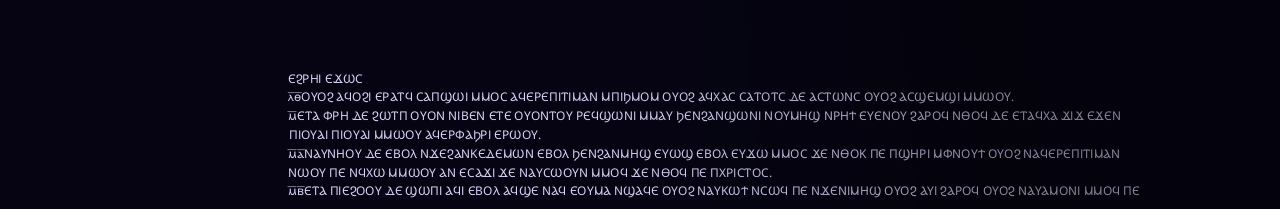ⲈϨⲢⲎⲒ ⲈϪⲰⲤ
ⲗ̅ⲑ̅ⲞⲨⲞϨ ⲀϤⲞϨⲒ ⲈⲢⲀⲦϤ ⲤⲀⲠϢⲰⲒ ⲘⲘⲞⲤ ⲀϤⲈⲢⲈⲠⲒⲦⲒⲘⲀⲚ ⲘⲠⲒϦⲘⲞⲘ ⲞⲨⲞϨ ⲀϤⲬⲀⲤ ⲤⲀⲦⲞⲦⲤ ⲆⲈ ⲀⲤⲦⲰⲚⲤ ⲞⲨⲞϨ ⲀⲤϢⲈⲘϢⲒ ⲘⲘⲰⲞⲨ.
ⲙ̅ⲈⲦⲀ ⲪⲢⲎ ⲆⲈ ϨⲰⲦⲠ ⲞⲨⲞⲚ ⲚⲒⲂⲈⲚ ⲈⲦⲈ ⲞⲨⲞⲚⲦⲞⲨ ⲢⲈϤϢⲰⲚⲒ ⲘⲘⲀⲨ ϦⲈⲚϨⲀⲚϢⲰⲚⲒ ⲚⲞⲨⲘⲎϢ ⲚⲢⲎϮ ⲈⲨⲈⲚⲞⲨ ϨⲀⲢⲞϤ ⲚⲐⲞϤ ⲆⲈ ⲈⲦⲀϤⲬⲀ ϪⲒϪ ⲈϪⲈⲚ ⲠⲒⲞⲨⲀⲒ ⲠⲒⲞⲨⲀⲒ ⲘⲘⲰⲞⲨ ⲀϤⲈⲢⲪⲀϦⲢⲒ ⲈⲢⲰⲞⲨ.
ⲙ̅ⲁ̅ⲚⲀⲨⲚⲎⲞⲨ ⲆⲈ ⲈⲂⲞⲖ ⲚϪⲈϨⲀⲚⲔⲈⲆⲈⲘⲰⲚ ⲈⲂⲞⲖ ϦⲈⲚϨⲀⲚⲘⲎϢ ⲈⲨⲰϢ ⲈⲂⲞⲖ ⲈⲨϪⲰ ⲘⲘⲞⲤ ϪⲈ ⲚⲐⲞⲔ ⲠⲈ ⲠϢⲎⲢⲒ ⲘⲪⲚⲞⲨϮ ⲞⲨⲞϨ ⲚⲀϤⲈⲢⲈⲠⲒⲦⲒⲘⲀⲚ ⲚⲰⲞⲨ ⲠⲈ ⲚϤⲬⲰ ⲘⲘⲰⲞⲨ ⲀⲚ ⲈⲤⲀϪⲒ ϪⲈ ⲚⲀⲨⲤⲰⲞⲨⲚ ⲘⲘⲞϤ ϪⲈ ⲚⲐⲞϤ ⲠⲈ ⲠⲬⲢⲒⲤⲦⲞⲤ.
ⲙ̅ⲃ̅ⲈⲦⲀ ⲠⲒⲈϨⲞⲞⲨ ⲆⲈ ϢⲰⲠⲒ ⲀϤⲒ ⲈⲂⲞⲖ ⲀϤϢⲈ ⲚⲀϤ ⲈⲞⲨⲘⲀ ⲚϢⲀϤⲈ ⲞⲨⲞϨ ⲚⲀⲨⲔⲰϮ ⲚⲤⲰϤ ⲠⲈ ⲚϪⲈⲚⲒⲘⲎϢ ⲞⲨⲞϨ ⲀⲨⲒ ϨⲀⲢⲞϤ ⲞⲨⲞϨ ⲚⲀⲨⲀⲘⲞⲚⲒ ⲘⲘⲞϤ ⲠⲈ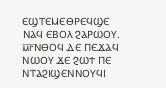ⲈϢⲦⲈⲘⲈⲐⲢⲈϤϢⲈ ⲚⲀϤ ⲈⲂⲞⲖ ϨⲀⲢⲰⲞⲨ.
ⲙ̅ⲅ̅ⲚⲐⲞϤ ⲆⲈ ⲠⲈϪⲀϤ ⲚⲰⲞⲨ ϪⲈ ϨⲰϮ ⲠⲈ ⲚⲦⲀϨⲒϢⲈⲚⲚⲞⲨϤⲒ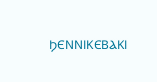ϦⲈⲚⲚⲒⲔⲈⲂⲀⲔⲒ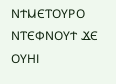ⲚϮⲘⲈⲦⲞⲨⲢⲞ ⲚⲦⲈⲪⲚⲞⲨϮ ϪⲈ ⲞⲨⲎⲒ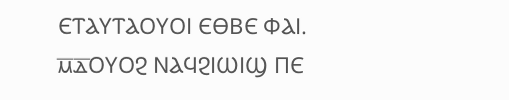ⲈⲦⲀⲨⲦⲀⲞⲨⲞⲒ ⲈⲐⲂⲈ ⲪⲀⲒ.
ⲙ̅ⲇ̅ⲞⲨⲞϨ ⲚⲀϤϨⲒⲰⲒϢ ⲠⲈ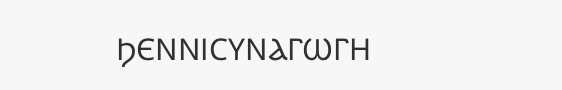ϦⲈⲚⲚⲒⲤⲨⲚⲀⲄⲰⲄⲎ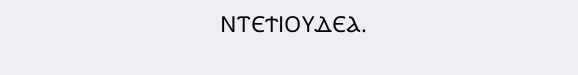ⲚⲦⲈϮⲒⲞⲨⲆⲈⲀ.